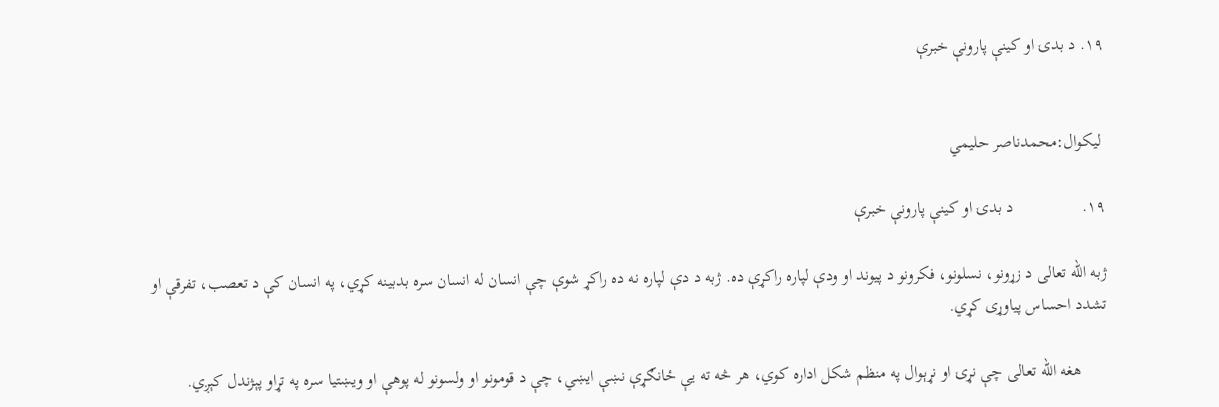۱۹. د بدۍ او کینې پارونې خبرې


 لیکوال:محمدناصر حلیمي

۱۹.                د بدۍ او کینې پارونې خبرې

ژبه الله تعالی د زړونو، نسلونو، فکرونو د پیوند او ودې لپاره راکړې ده. ژبه د دې لپاره نه ده راکړ شوې چې انسان له انسان سره بدبینه کړي، په انسان کې د تعصب، تفرقې او تشدد احساس پیاوړی کړي.

      هغه الله تعالی چې نړۍ او نړېوال په منظم شکل اداره کوي، هر څه ته يې ځانګړې نښې ایښي، چې د قومونو او ولسونو له پوهې او ويښتیا سره په تړاو پېژندل کېږي.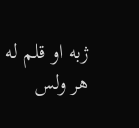ژبه او قلم له هر ولس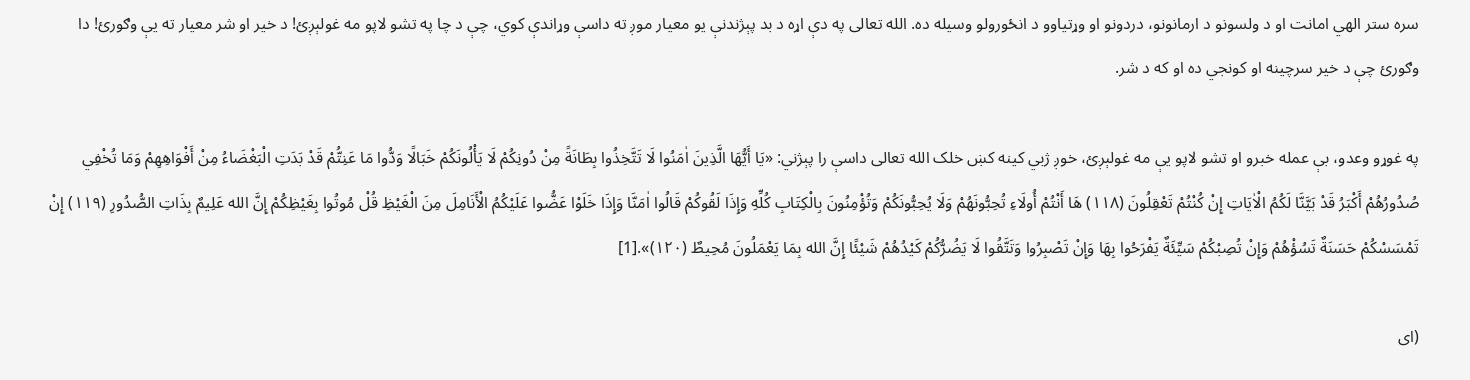سره ستر الهي امانت او د ولسونو د ارمانونو، دردونو او وړتیاوو د انځورولو وسیله ده. الله تعالی په دې اړه د بد پېژندنې یو معیار موږ ته داسې وړاندې کوي، چې د چا په تشو لاپو مه غولېږئ! د خیر او شر معیار ته يې وګورئ! دا وګورئ چې د خیر سرچينه او کونجي ده او که د شر.

په غوړو وعدو، بې عمله خبرو او تشو لاپو يې مه غولېږئ، خوږ ژبي کینه کښ خلک الله تعالی داسې را پېژني: «يَا أَيُّهَا الَّذِينَ اٰمَنُوا لَا تَتَّخِذُوا بِطَانَةً مِنْ دُونِكُمْ لَا يَأْلُونَكُمْ خَبَالًا وَدُّوا مَا عَنِتُّمْ قَدْ بَدَتِ الْبَغْضَاءُ مِنْ أَفْوَاهِهِمْ وَمَا تُخْفِي صُدُورُهُمْ أَكْبَرُ قَدْ بَيَّنَّا لَكُمُ الْاٰيَاتِ إِنْ كُنْتُمْ تَعْقِلُونَ (١١٨) هَا أَنْتُمْ أُولَاءِ تُحِبُّونَهُمْ وَلَا يُحِبُّونَكُمْ وَتُؤْمِنُونَ بِالْكِتَابِ كُلِّهِ وَإِذَا لَقُوكُمْ قَالُوا اٰمَنَّا وَإِذَا خَلَوْا عَضُّوا عَلَيْكُمُ الْأَنَامِلَ مِنَ الْغَيْظِ قُلْ مُوتُوا بِغَيْظِكُمْ إِنَّ الله عَلِيمٌ بِذَاتِ الصُّدُورِ (١١٩) إِنْ تَمْسَسْكُمْ حَسَنَةٌ تَسُؤْهُمْ وَإِنْ تُصِبْكُمْ سَيِّئَةٌ يَفْرَحُوا بِهَا وَإِنْ تَصْبِرُوا وَتَتَّقُوا لَا يَضُرُّكُمْ كَيْدُهُمْ شَيْئًا إِنَّ الله بِمَا يَعْمَلُونَ مُحِيطٌ (١٢٠)».[1]

(اى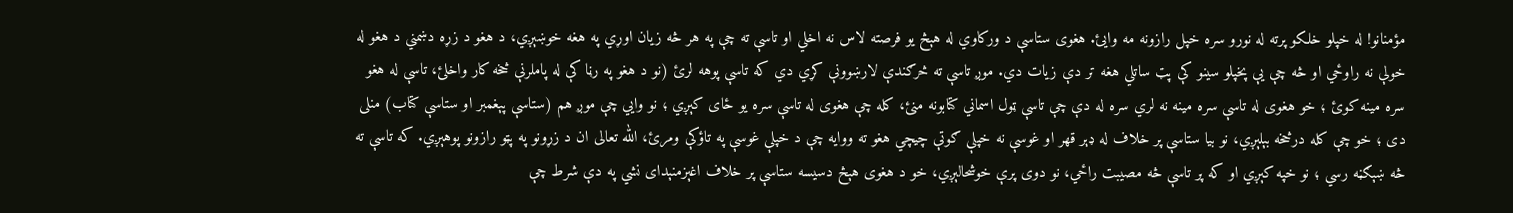مؤمنانو! له خپلو خلکو پرته له نورو سره خپل رازونه مه وايئ. هغوى ستاسې د وركاوي له هېڅ يو فرصته لاس نه اخلي او تاسې ته چې په هر څه زيان اوړي په هغه خوښېږي، د هغو د زړه دښمني د هغو له خولې نه راوځي او څه چې یې پخپلو سينو كې پټ ساتلي هغه تر دې زيات دي. موږ تاسې ته څرګندې لارښوونې كړي دي كه تاسې پوهه لرئ (نو د هغو په رڼا كې له پاملرنې څخه كار واخلئ، تاسې له هغو سره مينه كوئ ؛ خو هغوى له تاسې سره مينه نه لري سره له دې چې تاسې ټول اسماني كتابونه منئ، كله چې هغوى له تاسې سره يو ځاى كېږي ؛ نو وايي چې موږ هم (ستاسې پېغمبر او ستاسې كتاب) منلی دی ؛ خو چې كله درڅخه بېلېږي، نو بيا ستاسې پر خلاف له ډېر قهر او غوسې نه خپلې ګوتې چيچي هغو ته ووايه چې د خپلې غوسې په تاؤكې ومرئ، الله تعالی ان د زړونو په پټو رازونو پوهېږي. كه تاسې ته څه ښېګڼه رسي ؛ نو خپه كېږي او كه پر تاسې څه مصيبت راځي، نو دوی پرې خوشحالېږي، خو د هغوى هېڅ دسيسه ستاسې پر خلاف اغېزمنېدای نشي په دې شرط چې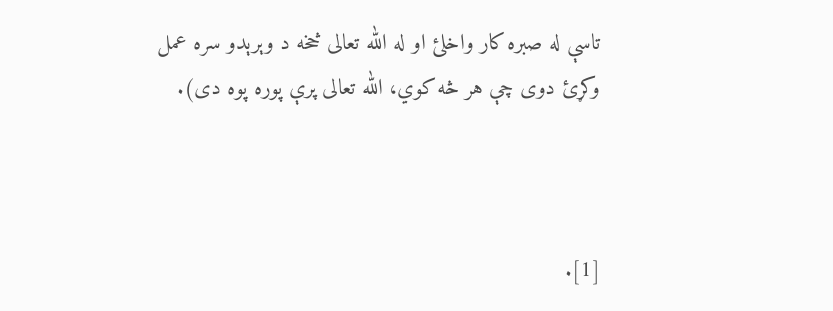تاسې له صبره كار واخلئ او له الله تعالی څخه د وېرېدو سره عمل وكړئ دوى چې هر څه كوي، الله تعالی پرې پوره پوه دى).



[1].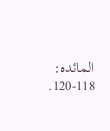المائده: 118-120.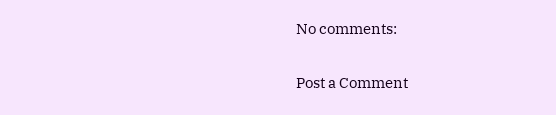No comments:

Post a Comment